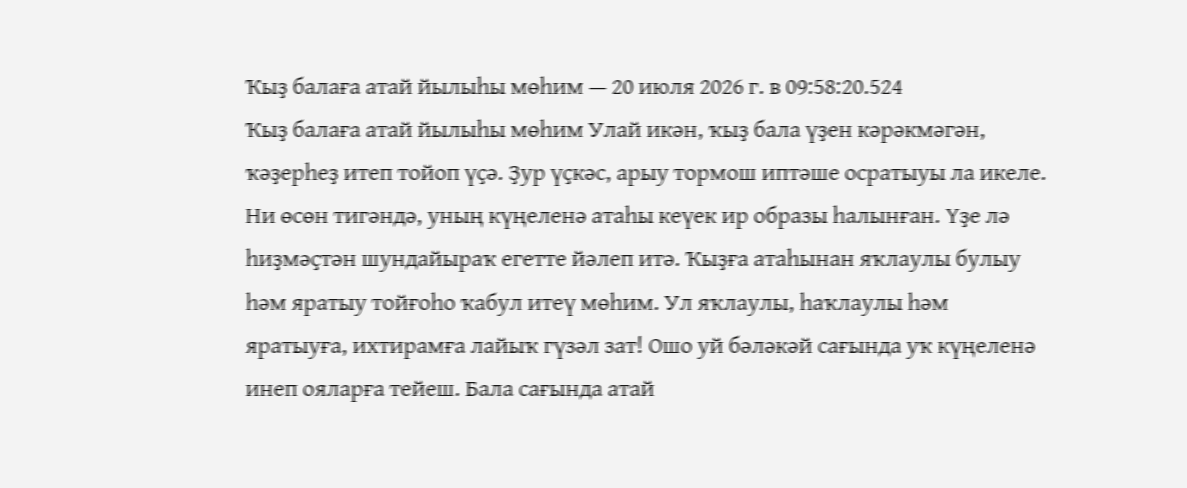Ҡыҙ балаға атай йылыһы мөһим — 20 июля 2026 г. в 09:58:20.524
Ҡыҙ балаға атай йылыһы мөһим Улай икән, ҡыҙ бала үҙен кәрәкмәгән, ҡәҙерһеҙ итеп тойоп үҫә. Ҙур үҫкәс, арыу тормош иптәше осратыуы ла икеле. Ни өсөн тигәндә, уның күңеленә атаһы кеүек ир образы һалынған. Үҙе лә һиҙмәҫтән шундайыраҡ егетте йәлеп итә. Ҡыҙға атаһынан яҡлаулы булыу һәм яратыу тойғоһо ҡабул итеү мөһим. Ул яҡлаулы, һаҡлаулы һәм яратыуға, ихтирамға лайыҡ гүзәл зат! Ошо уй бәләкәй сағында уҡ күңеленә инеп ояларға тейеш. Бала сағында атай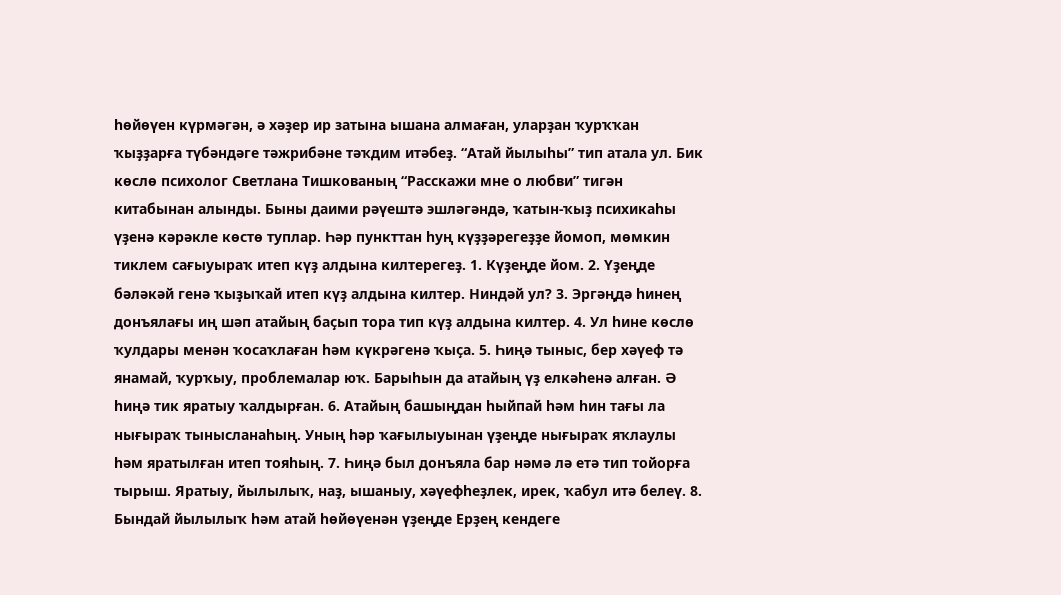һөйөүен күрмәгән, ә хәҙер ир затына ышана алмаған, уларҙан ҡурҡҡан ҡыҙҙарға түбәндәге тәжрибәне тәҡдим итәбеҙ. “Атай йылыһы” тип атала ул. Бик көслө психолог Светлана Тишкованың “Расскажи мне о любви” тигән китабынан алынды. Быны даими рәүештә эшләгәндә, ҡатын-ҡыҙ психикаһы үҙенә кәрәкле көстө туплар. Һәр пункттан һуң күҙҙәрегеҙҙе йомоп, мөмкин тиклем сағыуыраҡ итеп күҙ алдына килтерегеҙ. 1. Күҙеңде йом. 2. Үҙеңде бәләкәй генә ҡыҙыҡай итеп күҙ алдына килтер. Ниндәй ул? 3. Эргәңдә һинең донъялағы иң шәп атайың баҫып тора тип күҙ алдына килтер. 4. Ул һине көслө ҡулдары менән ҡосаҡлаған һәм күкрәгенә ҡыҫа. 5. Һиңә тыныс, бер хәүеф тә янамай, ҡурҡыу, проблемалар юҡ. Барыһын да атайың үҙ елкәһенә алған. Ә һиңә тик яратыу ҡалдырған. 6. Атайың башыңдан һыйпай һәм һин тағы ла нығыраҡ тынысланаһың. Уның һәр ҡағылыуынан үҙеңде нығыраҡ яҡлаулы һәм яратылған итеп тояһың. 7. Һиңә был донъяла бар нәмә лә етә тип тойорға тырыш. Яратыу, йылылыҡ, наҙ, ышаныу, хәүефһеҙлек, ирек, ҡабул итә белеү. 8. Бындай йылылыҡ һәм атай һөйөүенән үҙеңде Ерҙең кендеге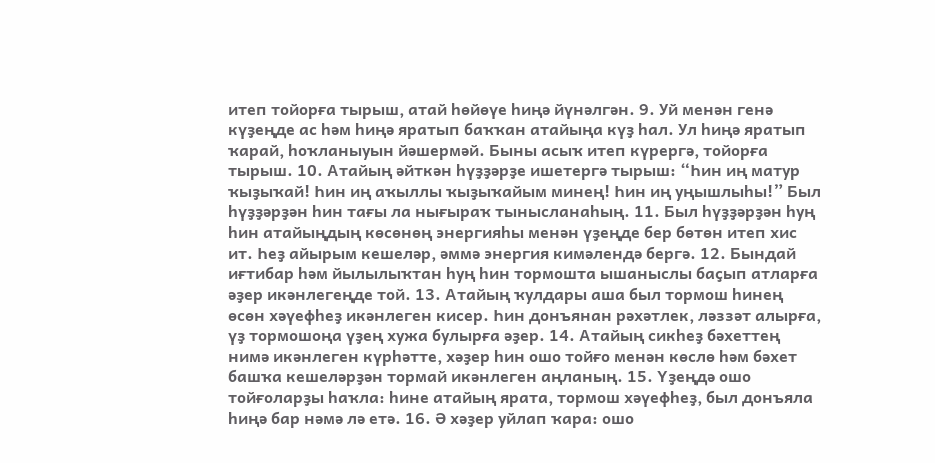итеп тойорға тырыш, атай һөйөүе һиңә йүнәлгән. 9. Уй менән генә күҙеңде ас һәм һиңә яратып баҡҡан атайыңа күҙ һал. Ул һиңә яратып ҡарай, һоҡланыуын йәшермәй. Быны асыҡ итеп күрергә, тойорға тырыш. 10. Атайың әйткән һүҙҙәрҙе ишетергә тырыш: “Һин иң матур ҡыҙыҡай! Һин иң аҡыллы ҡыҙыҡайым минең! Һин иң уңышлыһы!” Был һүҙҙәрҙән һин тағы ла нығыраҡ тынысланаһың. 11. Был һүҙҙәрҙән һуң һин атайыңдың көсөнөң энергияһы менән үҙеңде бер бөтөн итеп хис ит. Һеҙ айырым кешеләр, әммә энергия кимәлендә бергә. 12. Бындай иғтибар һәм йылылыҡтан һуң һин тормошта ышаныслы баҫып атларға әҙер икәнлегеңде той. 13. Атайың ҡулдары аша был тормош һинең өсөн хәүефһеҙ икәнлеген кисер. Һин донъянан рәхәтлек, ләззәт алырға, үҙ тормошоңа үҙең хужа булырға әҙер. 14. Атайың сикһеҙ бәхеттең нимә икәнлеген күрһәтте, хәҙер һин ошо тойғо менән көслө һәм бәхет башҡа кешеләрҙән тормай икәнлеген аңланың. 15. Үҙеңдә ошо тойғоларҙы һаҡла: һине атайың ярата, тормош хәүефһеҙ, был донъяла һиңә бар нәмә лә етә. 16. Ә хәҙер уйлап ҡара: ошо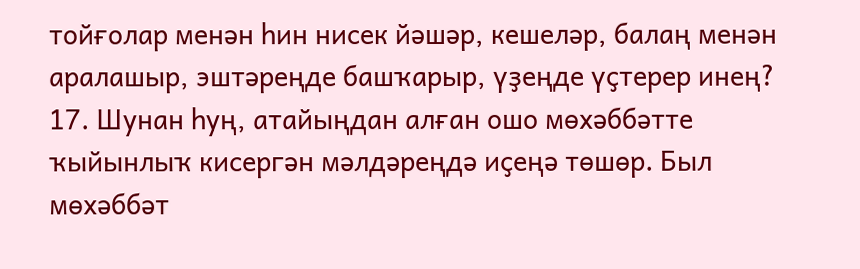тойғолар менән һин нисек йәшәр, кешеләр, балаң менән аралашыр, эштәреңде башҡарыр, үҙеңде үҫтерер инең? 17. Шунан һуң, атайыңдан алған ошо мөхәббәтте ҡыйынлыҡ кисергән мәлдәреңдә иҫеңә төшөр. Был мөхәббәт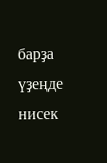барҙа үҙеңде нисек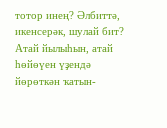тотор инең? Әлбиттә, икенсерәк, шулай бит? Атай йылыһын, атай һөйөүен үҙендә йөрөткән ҡатын-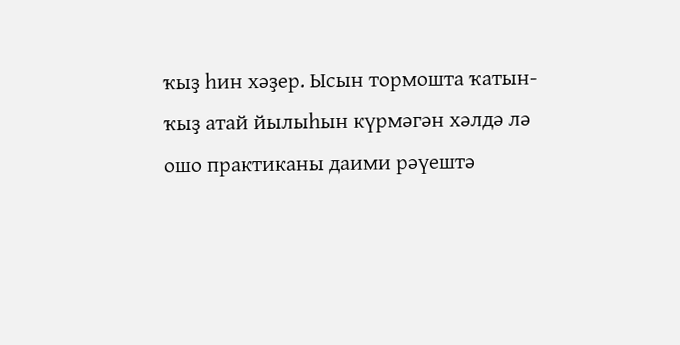ҡыҙ һин хәҙер. Ысын тормошта ҡатын-ҡыҙ атай йылыһын күрмәгән хәлдә лә ошо практиканы даими рәүештә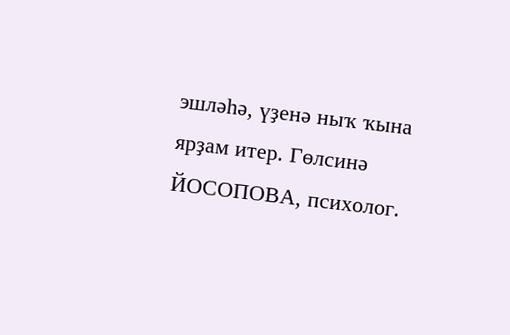эшләһә, үҙенә ныҡ ҡына ярҙам итер. Гөлсинә ЙОСОПОВА, психолог.